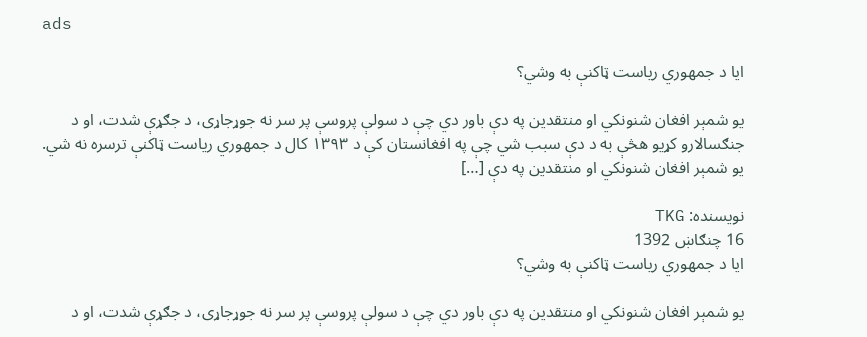ads

ايا د جمهوري رياست ټاكنې به وشي؟

يو شمېر افغان شنونكي او منتقدین په دې باور دي چې د سولې پروسې پر سر نه جوړجاړی، د جګړې شدت، او د جنګسالارو کړیو هڅې به د دې سبب شي چې په افغانستان کې د ۱۳۹۳ کال د جمهوري ریاست ټاکنې ترسره نه شي.     يو شمېر افغان شنونكي او منتقدین په دې […]

نویسنده: TKG
16 چنګاښ 1392
ايا د جمهوري رياست ټاكنې به وشي؟

يو شمېر افغان شنونكي او منتقدین په دې باور دي چې د سولې پروسې پر سر نه جوړجاړی، د جګړې شدت، او د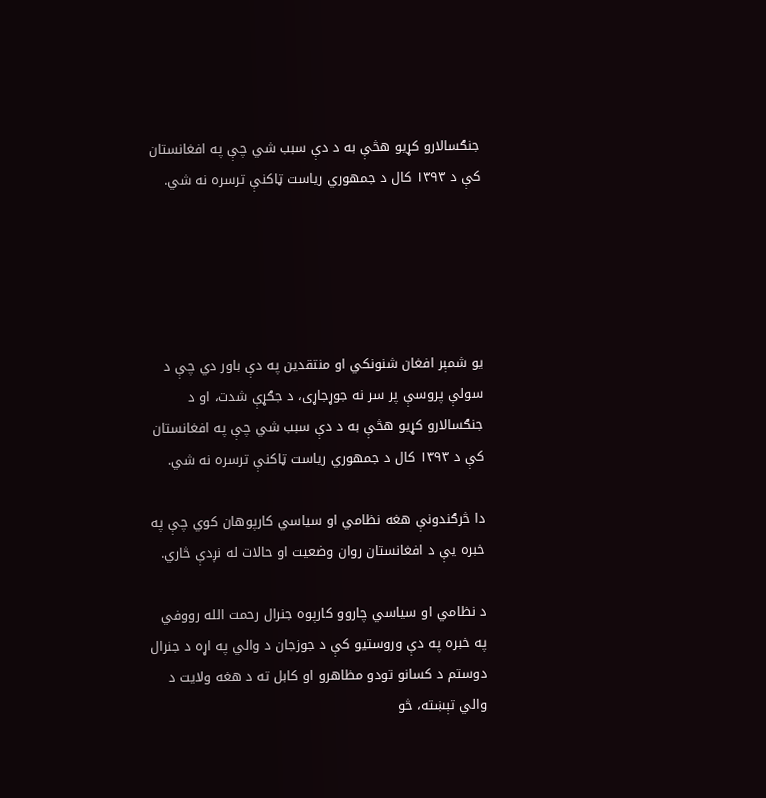جنګسالارو کړیو هڅې به د دې سبب شي چې په افغانستان کې د ۱۳۹۳ کال د جمهوري ریاست ټاکنې ترسره نه شي.





يو شمېر افغان شنونكي او منتقدین په دې باور دي چې د سولې پروسې پر سر نه جوړجاړی، د جګړې شدت، او د جنګسالارو کړیو هڅې به د دې سبب شي چې په افغانستان کې د ۱۳۹۳ کال د جمهوري ریاست ټاکنې ترسره نه شي.

دا څرګندونې هغه نظامي او سیاسي کارپوهان کوي چې په خبره یې د افغانستان روان وضعیت او حالات له نږدې څاري.

د نظامي او سياسي چاروو کارپوه جنرال رحمت الله رووفي په خبره په دې وروستيو كې د جوزجان د والي په اړه د جنرال دوستم د كسانو تودو مظاهرو او کابل ته د هغه ولایت د والي تېښته، څو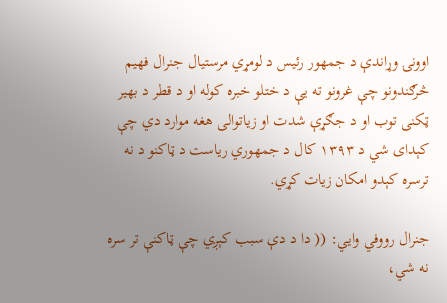اوونۍ وړاندې د جمهور رئیس د لومړي مرستیال جنرال فهيم څرګندونو چې غرونو ته یې د ختلو خبره کوله او د قطر د بهير  ټكنی توب او د جګړې شدت او زیاتوالی هغه موارد دي چې کېدای شي د ۱۳۹۳ کال د جمهوري ریاست د ټاکنو د نه ترسره کېدو امکان زیات کړي.

جنرال رووفي وايي: (( دا د دې سبب کېږي چې ټاكنې تر سره نه شي،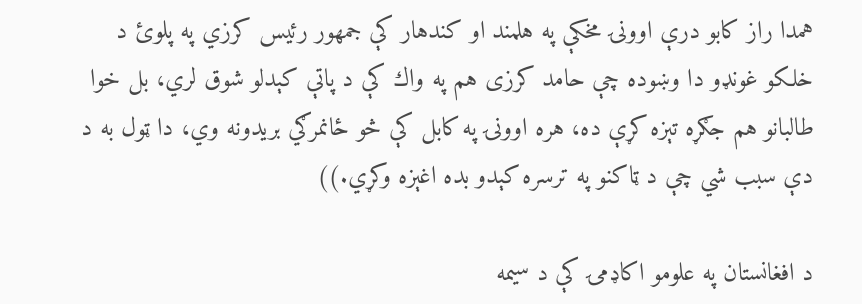همدا راز کابو درې اوونۍ مخکې په هلمند او كندهار كې جمهور رئیس کرزي په پلوئ د خلكو غونډو دا وښوده چې حامد كرزى هم په واك كې د پاتې كېدلو شوق لري، بل خوا طالبانو هم جګړه تېزه كړې ده، هره اوونۍ په کابل کې څو ځانمرګي بریدونه وي، دا ټول به د دې سبب شي چې د ټاکنو په ترسره کېدو بده اغېزه وکړي.))

د افغانستان په علومو اكاډمۍ كې د سيمه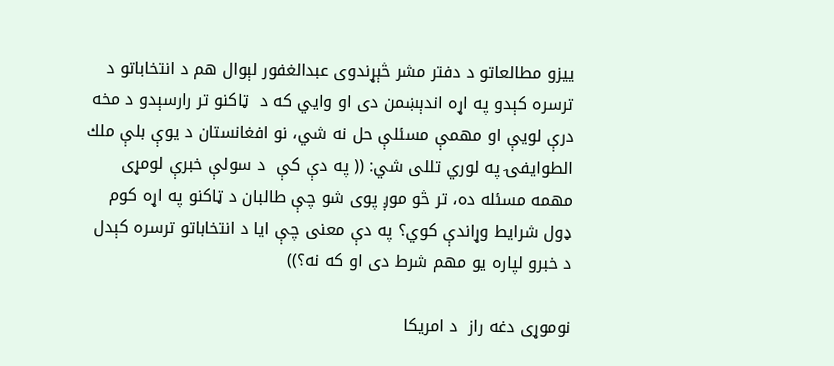ييزو مطالعاتو د دفتر مشر څېړندوى عبدالغفور لېوال هم د انتخاباتو د ترسره كېدو په اړه اندېښمن دی او وايي که د  ټاكنو تر رارسېدو د مخه درې لويې او مهمې مسئلې حل نه شي، نو افغانستان د يوې بلې ملك الطوايفۍ په لوري تللى شي: (( په دې كې  د سولې خبرې لومړى مهمه مسئله ده، تر څو موږ پوى شو چې طالبان د ټاكنو په اړه كوم ډول شرايط وړاندې كوي؟ په دې معنی چې ايا د انتخاباتو ترسره كېدل د خبرو لپاره يو مهم شرط دى او كه نه؟))

نوموړى دغه راز  د امريكا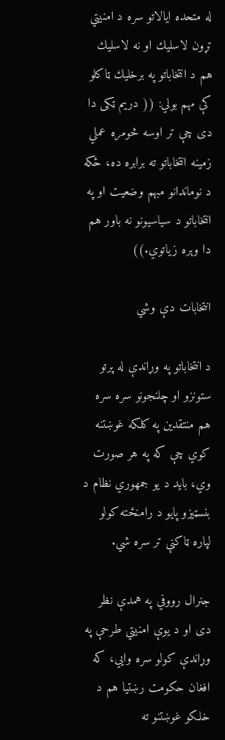له متحده ايالاتو سره د امنيتي تړون لاسليك او نه لاسليك هم د انتخاباتو په برخليك ټاكلو كې مهم بولي: (( دريم ټكى دا دى چې تر اوسه څومره عملي زمينه انتخاباتو ته برابره ده، ځكه د نوماندانو مبهم وضعيت او په انتخاباتو د سياسيونو نه باور هم دا وېره زياتوي.))

انتخابات دې وشي

د انتخاباتو په وړاندې له پرتو ستونزو او چلنجونو سره سره هم منتقدين په كلكه غوښتنه كوي چې كه په هر صورت وي، بايد د يو جمهوري نظام د بنسټيزو پايو د رامنځته كولو لپاره ټاكنې تر سره شي.

جنرال رووفي په همدې نظر دى او د يوې امنيتي طرحې په وړاندې كولو سره وايي، كه افغان حكومت رښتيا هم د خلكو غوښتنو ته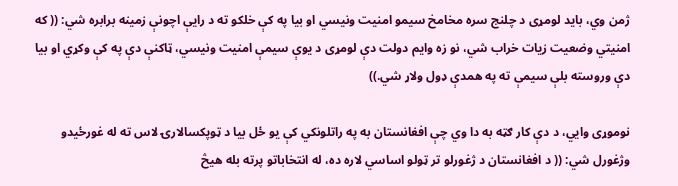ژمن وي، بايد لومړى د چلنج سره مخامخ سيمو امنيت ونيسي او بيا په كې خلكو ته د رايې اچونې زمينه برابره شي: (( كه امنيتي وضعيت زيات خراب شي، نو زه وايم دولت دې لومړى د يوې سيمې امنيت ونيسي، ټاكنې دې په كې وكړي او بيا دې وروسته بلې سيمې ته په همدې ډول ولاړ شي.))

نوموړى وايي، د دې كار ګټه به دا وي چې افغانستان به په راتلونكي كې يو ځل بيا د ټوپكسالارۍ لاس ته له غورځيدو وژغورل شي: (( د افغانستان د ژغورلو تر ټولو اساسي لاره ده، له انتخاباتو پرته بله هيڅ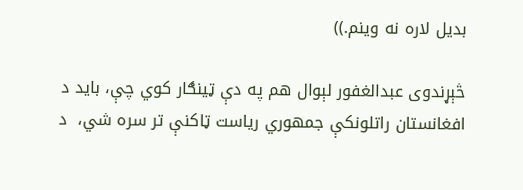بديل لاره نه وينم.))

څېړندوى عبدالغفور لېوال هم په دې ټينګار كوي چې، بايد د افغانستان راتلونكې جمهوري ریاست ټاكنې تر سره شي،  د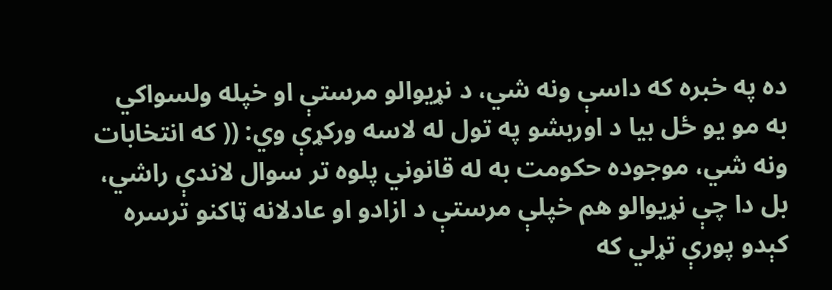ده په خبره كه داسې ونه شي، د نړيوالو مرستې او خپله ولسواكي به مو يو ځل بيا د اوربشو په تول له لاسه وركړې وي: (( كه انتخابات ونه شي، موجوده حكومت به له قانوني پلوه تر سوال لاندې راشي، بل دا چې نړيوالو هم خپلې مرستې د ازادو او عادلانه ټاكنو ترسره كېدو پورې تړلي كه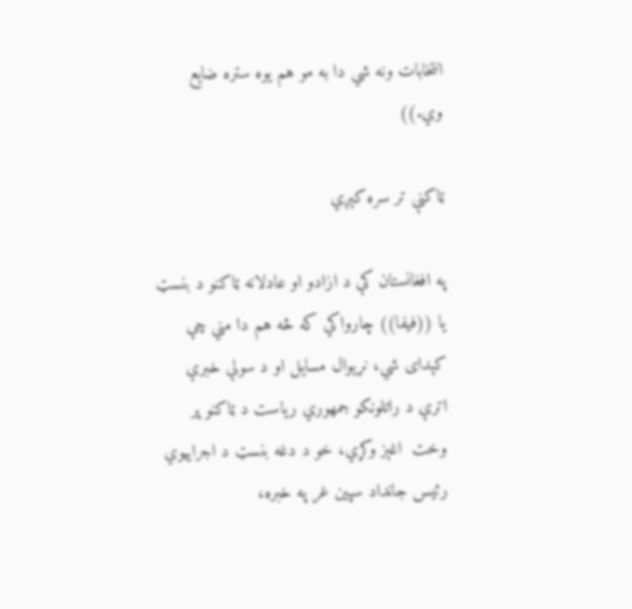انتخابات ونه شي دا به مو هم يوه ستره ضايع وي.))

ټاكنې تر سره كېږي

په افغانستان كې د ازادو او عادلانه ټاكنو د بنسټ يا ((فيفا)) چارواكي كه څه هم دا مني چې كېداى شي، نړيوال مسايل او د سولې خبرې اترې د راتلونكو جمهوري رياست د ټاكنو پر وخت  اغېز وكړي، خو د دغه بنسټ د اجراييوي رئيس جانداد سپين غر په خبره،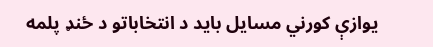يوازې كورني مسايل بايد د انتخاباتو د ځنډ پلمه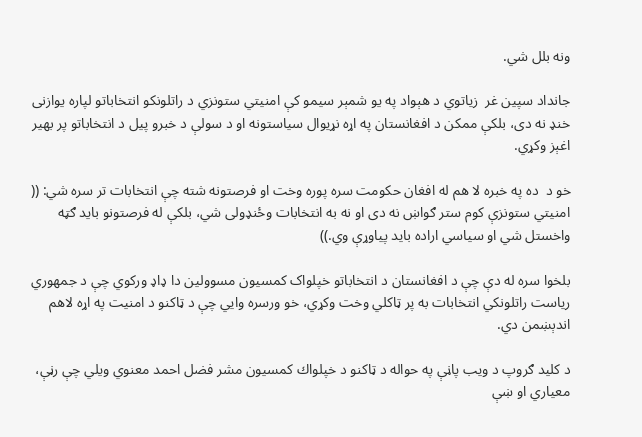ونه بلل شي.

جانداد سپین غر  زیاتوي د هېواد په یو شمېر سیمو کې امنیتي ستونزي د راتلونکو انتخاباتو لپاره یوازنی خنډ نه دی، بلکې ممکن د افغانستان په اړه نړیوال سیاستونه او د سولې د خبرو پیل د انتخاباتو پر بهیر اغېز وکړي.

خو د  ده په خبره لا هم له افغان حكومت سره پوره وخت او فرصتونه شته چې انتخابات تر سره شي: (( امنيتي ستونزې كوم ستر ګواښ نه دى او نه به انتخابات وځنډولى شي، بلكې له فرصتونو بايد ګټه واخستل شي او سياسي اراده بايد پياوړې وي.))

بلخوا سره له دې چې د افغانستان د انتخاباتو خپلواک کمسیون مسوولین دا ډاډ ورکوي چې د جمهوري رياست راتلونکي انتخابات به پر ټاکلي وخت وکړي، خو ورسره وايي چې د ټاكنو د امنيت په اړه لاهم اندېښمن دي.

د كليد ګروپ د ويب پاڼې په حواله د ټاكنو د خپلواك كمسيون مشر فضل احمد معنوي ويلي چې رڼې، معياري او ښې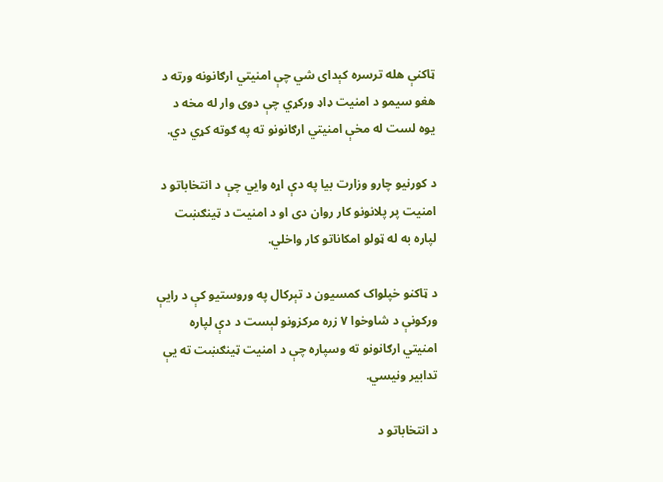ټاكنې هله ترسره كېداى شي چې امنيتي ارګانونه ورته د هغو سيمو د امنيت ډاډ وركړي چې دوى وار له مخه د يوه لست له مخې امنيتي ارګانونو ته په ګوته كړي دي.

د کورنيو چارو وزارت بيا په دې اړه وايي چې د انتخاباتو د امنيت پر پلانونو کار روان دى او د امنيت د ټينګښت لپاره به له ټولو امکاناتو کار واخلي.

د ټاكنو خپلواک کمسيون د تېركال په وروستيو كې د رايې ورکونې د شاوخوا ۷ زره مرکزونو لېست د دې لپاره امنيتي ارګانونو ته وسپاره چې د امنيت ټينګښت ته يې تدابير ونيسي.

د انتخاباتو د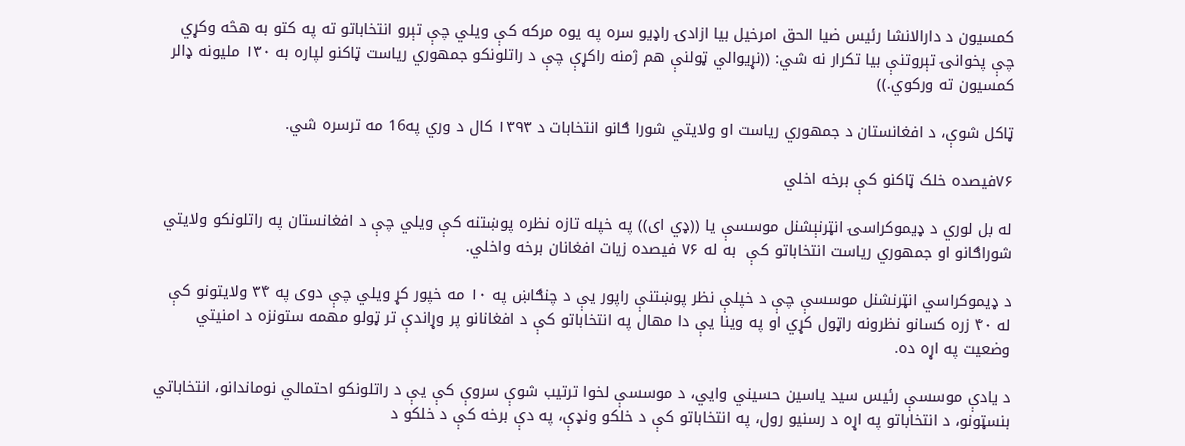کمسیون د دارالانشا رئیس ضیا الحق امرخیل بيا ازادۍ راډیو سره په يوه مركه كې ويلي چې تېرو انتخاباتو ته په کتو به هڅه وكړي چې پخوانۍ تېروتنې بیا تکرار نه شي: ((نړیوالي ټولنې هم ژمنه راكړې چې د راتلونكو جمهوري رياست ټاكنو لپاره به ۱۳۰ مليونه ډالر كمسيون ته وركوي.))

ټاکل شوې، د افغانستان د جمهوري رياست او ولایتي شورا ګانو انتخابات د ۱۳۹۳ كال د وري په16 مه ترسره شي.

۷۶فیصده خلک ټاکنو کې برخه اخلي

له بل لوري د ډيموكراسۍ انټرنېشنل موسسې يا ((ډي اى)) په خپله تازه نظره پوښتنه كې ويلي چې د افغانستان په راتلونكو ولايتي شوراګانو او جمهوري رياست انتخاباتو كې  به له ۷۶ فيصده زيات افغانان برخه واخلي.

د ډيموكراسي انټرنشنل موسسې چې د خپلې نظر پوښتنې راپور يې د چنګاښ په ۱۰ مه خپور كړ ويلي چې دوى په ۳۴ ولايتونو كې له ۴۰ زره كسانو نظرونه راټول كړي او په وينا يې دا مهال په انتخاباتو كې د افغانانو پر وړاندې تر ټولو مهمه ستونزه د امنيتي وضعيت په اړه ده.

د يادې موسسې رئيس سيد ياسين حسيني وايي، د موسسې لخوا ترتيب شوې سروې كې يې د راتلونكو احتمالي نوماندانو، انتخاباتي بنسټونو، د انتخاباتو په اړه د رسنيو رول، په انتخاباتو كې د خلكو ونډې، په دې برخه كې د خلكو د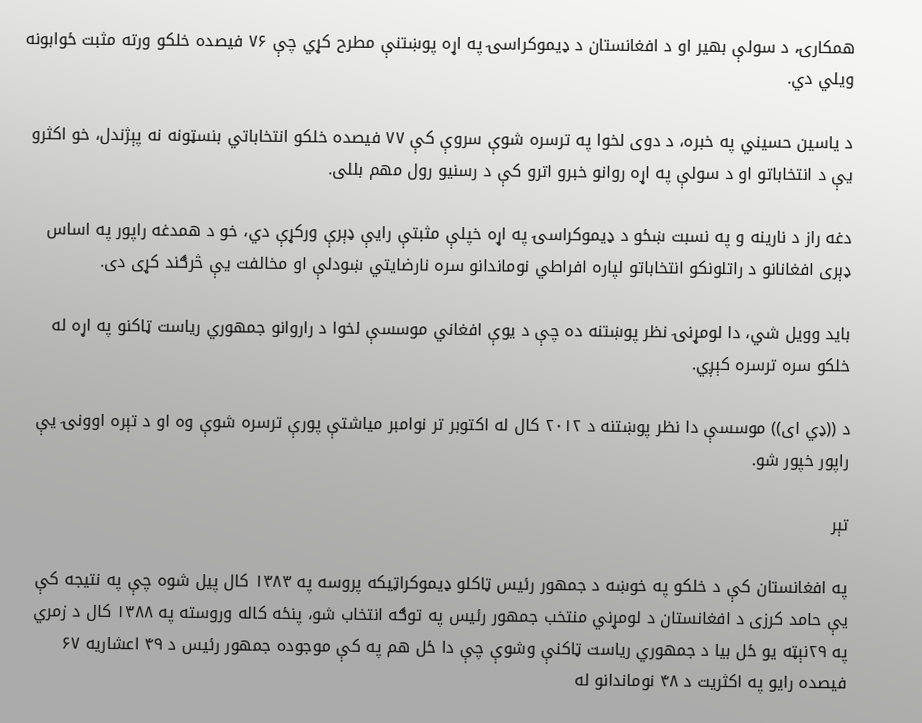همكارۍ، د سولې بهير او د افغانستان د ډيموكراسۍ په اړه پوښتنې مطرح كړي چې ۷۶ فيصده خلكو ورته مثبت ځوابونه ويلي دي.

د ياسين حسيني په خبره، د دوى لخوا په ترسره شوې سروې كې ۷۷ فيصده خلكو انتخاباتي بنسټونه نه پېژندل، خو اكثرو يې د انتخاباتو او د سولې په اړه روانو خبرو اترو كې د رسنيو رول مهم بللى.

دغه راز د نارينه و په نسبت ښځو د ډيموكراسۍ په اړه خپلې مثبتې رايې ډېرې وركړې دي، خو د همدغه راپور په اساس ډېرى افغانانو د راتلونكو انتخاباتو لپاره افراطي نوماندانو سره نارضايتي ښودلې او مخالفت يې څرګند كړى دى.

بايد وويل شي، دا لومړنۍ نظر پوښتنه ده چې د يوې افغاني موسسې لخوا د راروانو جمهوري رياست ټاكنو په اړه له خلكو سره ترسره كېږي.

د ((ډي اى)) موسسې دا نظر پوښتنه د ۲۰۱۲ كال له اكتوبر تر نوامبر مياشتې پورې ترسره شوې وه او د تېره اوونۍ یې راپور خپور شو.

تېر

په افغانستان كې د خلكو په خوښه د جمهور رئيس ټاكلو ډيموكراټيكه پروسه په ۱۳۸۳ كال پيل شوه چې په نتيجه كې يې حامد كرزى د افغانستان د لومړني منتخب جمهور رئيس په توګه انتخاب شو، پنځه كاله وروسته په ۱۳۸۸ كال د زمري په ۲۹نېټه يو ځل بيا د جمهوري رياست ټاكنې وشوې چې دا ځل هم په كې موجوده جمهور رئيس د ۴۹ اعشاريه ۶۷ فيصده رايو په اكثريت د ۴۸ نوماندانو له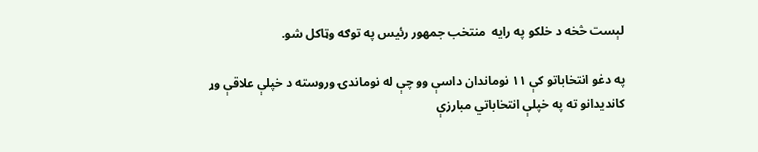لېست څخه د خلكو په رايه  منتخب جمهور رئيس په توګه وټاكل شو.

په دغو انتخاباتو كې ۱۱ نوماندان داسې وو چې له نوماندۍ وروسته د خپلې علاقې وړ كانديدانو ته په خپلې انتخاباتي مبارزې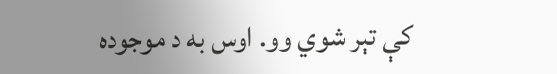كې تېر شوي وو. اوس به د موجوده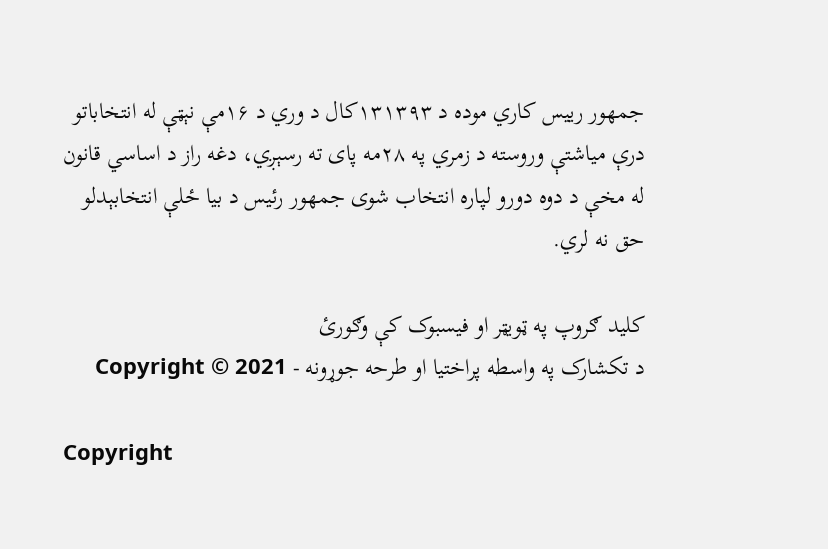جمهور رييس كاري موده د ۱۳۱۳۹۳كال د وري د ۱۶مې نېټې له انتخاباتو درې مياشتې وروسته د زمري په ۲۸مه پاى ته رسېږي، دغه راز د اساسي قانون له مخې د دوه دورو لپاره انتخاب شوى جمهور رئيس د بيا ځلې انتخابېدلو حق نه لري.

کلید ګروپ په ټویټر او فیسبوک کې وګورئ
د تکشارک په واسطه پراختیا او طرحه جوړونه - Copyright © 2021

Copyright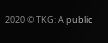2020 © TKG: A public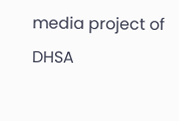media project of DHSA